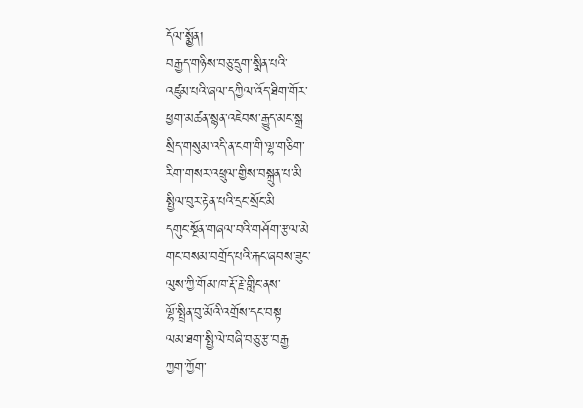དོལ་སྨྱོན།
བརྒྱད་གཉིས་བཅུ་དྲུག་སྨིན་པའི་
འཛུམ་པའི་ཞལ་དཀྱིལ་འོད་ཐིག་གོར་
ཕྱག་མཚན་སྙན་འཇེབས་རྒྱུད་མང་སྒྲ
སྲིད་གསུམ་འདི་ན་ངག་གི་ལྷ་གཅིག་
རིག་གསར་འཕྲུལ་གྱིས་བསྐྲུན་པ་མི
སྤྱིལ་བུར་རྟེན་པའི་དྲང་སྲོང་མི
དགུང་སྔོན་གཞལ་བའི་གཤོག་རྩལ་མེ
གང་བསམ་བགྲོད་པའི་རྐང་ཞབས་ཟུང་
ལུས་ཀྱི་གོམ་ཁ་རྡོ་རྗེ་གླིང་ནས་
ལྷོ་སྤྲིན་བུ་མོའི་འགྲོས་དང་བསྟ
ལམ་ཐག་སྤྱི་ལེ་བཞི་བཅུ་རྩ་བརྒྱ
ཀྱག་ཀྱོག་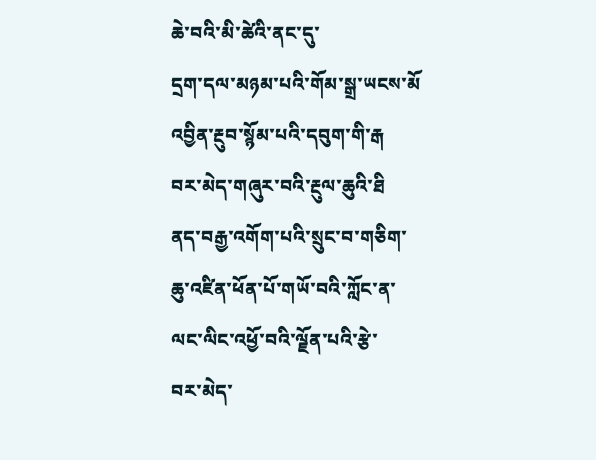ཆེ་བའི་མི་ཚེའི་ནང་དུ་
དྲག་དལ་མཉམ་པའི་གོམ་སྒྲ་ཡངས་མོ
འབྱིན་རྔུབ་སྙོམ་པའི་དབུག་གི་རྒ
བར་མེད་གཞུར་བའི་རྔུལ་ཆུའི་ཐི
ནད་བརྒྱ་འགོག་པའི་སྲུང་བ་གཅིག་
ཆུ་འཛིན་ཕོན་པོ་གཡོ་བའི་ཀློང་ན་
ལང་ལིང་འཕྱོ་བའི་ལྗོན་པའི་རྩེ་
བར་མེད་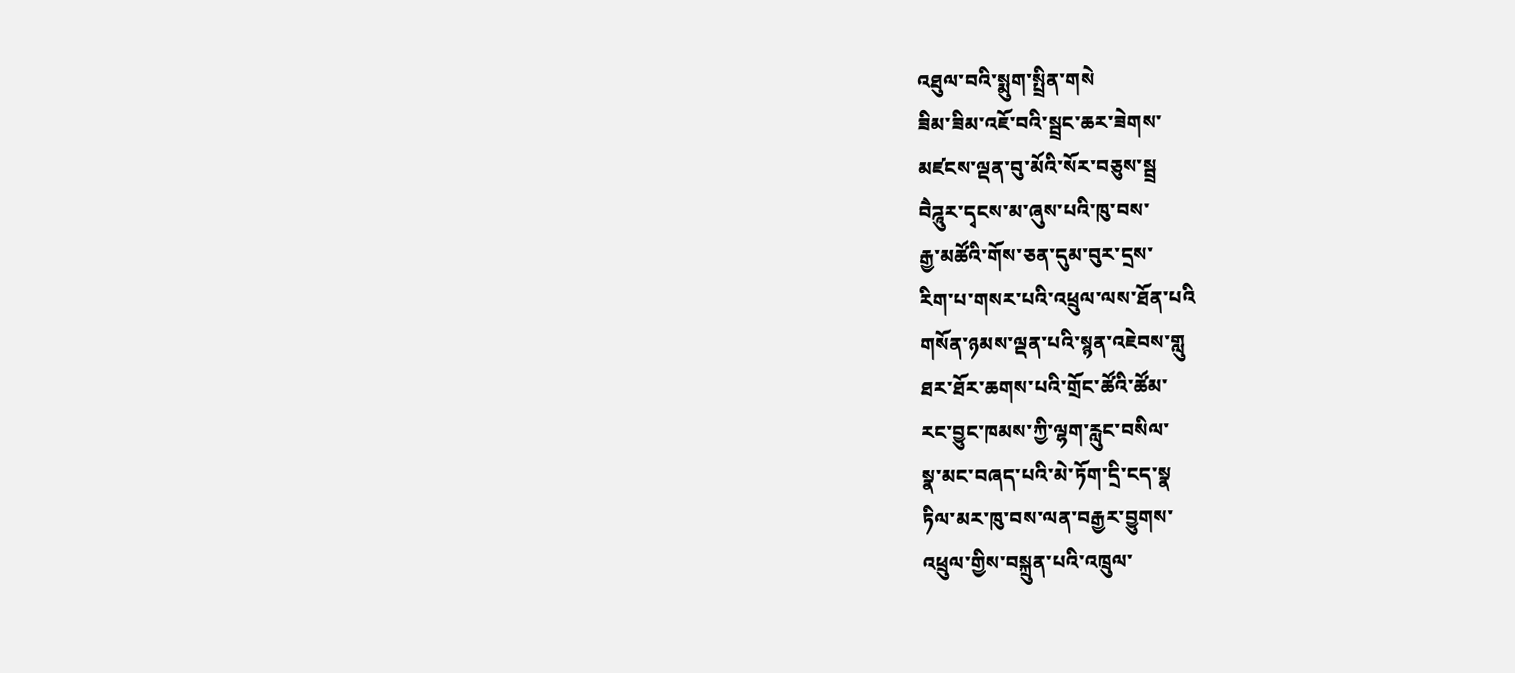འཐུལ་བའི་སྨུག་སྤྲིན་གསེ
ཟིམ་ཟིམ་འཇོ་བའི་སྦྲང་ཆར་ཟེགས་
མཛངས་ལྡན་བུ་མོའི་སོར་བཅུས་སྦྲ
བཻཌཱུར་དྭངས་མ་ཞུས་པའི་ཁུ་བས་
རྒྱ་མཚོའི་གོས་ཅན་དུམ་བུར་དྲས་
རིག་པ་གསར་པའི་འཕྲུལ་ལས་ཐོན་པའི
གསོན་ཉམས་ལྡན་པའི་སྙན་འཇེབས་གླུ
ཐར་ཐོར་ཆགས་པའི་གྲོང་ཚོའི་ཚོམ་
རང་བྱུང་ཁམས་ཀྱི་ལྷག་རླུང་བསིལ་
སྣ་མང་བཞད་པའི་མེ་ཏོག་དྲི་ངད་སྣ
ཏིལ་མར་ཁུ་བས་ལན་བརྒྱར་བྱུགས་
འཕྲུལ་གྱིས་བསྐྲུན་པའི་འཁྲུལ་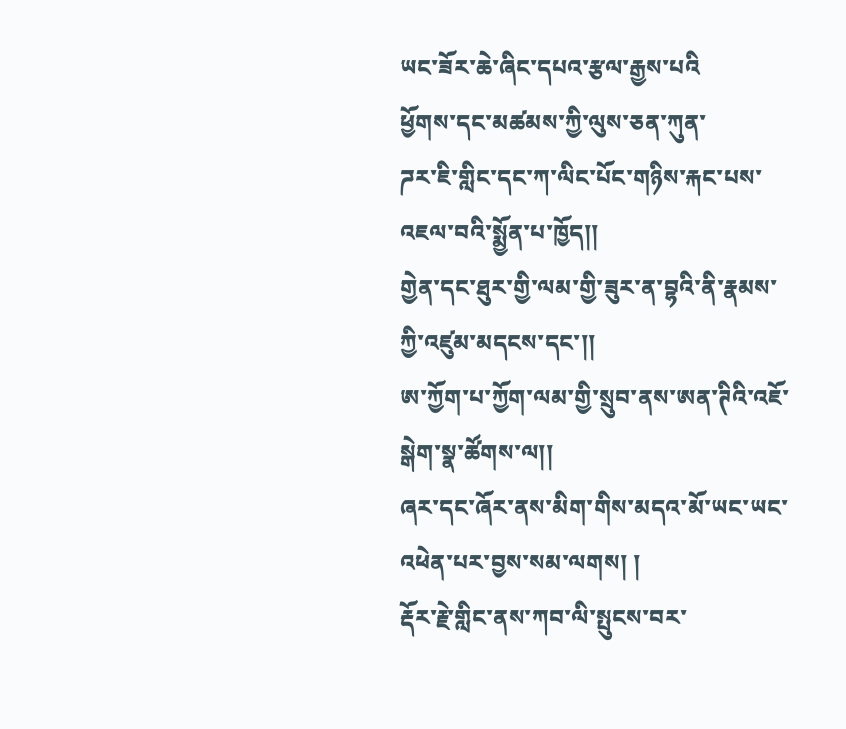ཡང་ཟོར་ཆེ་ཞིང་དཔའ་རྩལ་རྒྱས་པའི
ཕྱོགས་དང་མཚམས་ཀྱི་ལུས་ཅན་ཀུན་
ཌར་ཇི་གླིང་དང་ཀ་ལིང་པོང་གཉིས་རྐང་པས་འཇལ་བའི་སྨྱོན་པ་ཁྱོད།།
གྱེན་དང་ཐུར་གྱི་ལམ་གྱི་ཟུར་ན་བྷའི་ནི་རྣམས་ཀྱི་འཛུམ་མདངས་དང་།།
ཨ་ཀྱོག་པ་ཀྱོག་ལམ་གྱི་སྲུབ་ནས་ཨན་ཊིའི་འཇོ་སྒེག་སྣ་ཚོགས་ལ།།
ཞར་དང་ཞོར་ནས་མིག་གིས་མདའ་མོ་ཡང་ཡང་འཕེན་པར་བྱས་སམ་ལགས། །
རྡོར་རྗེ་གླིང་ནས་ཀབ་ལི་སྤུངས་བར་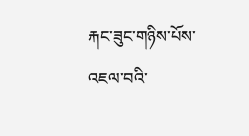རྐང་ཟུང་གཉིས་པོས་འཇལ་བའི་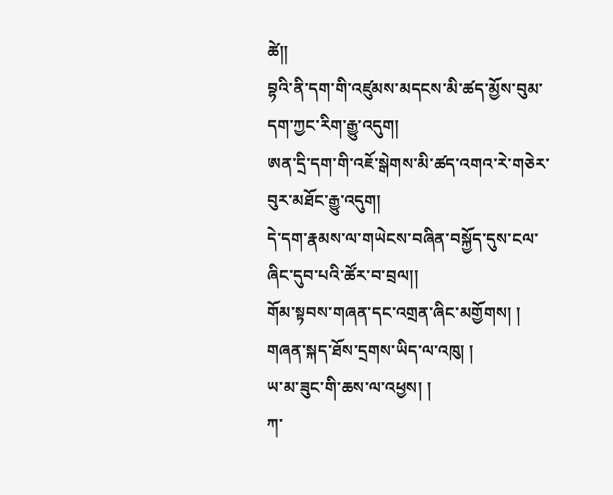ཚེ།།
བྷའི་ནི་དག་གི་འཛུམས་མདངས་མི་ཚད་མྱོས་བུམ་དག་ཀྱང་རིག་རྒྱུ་འདུག།
ཨན་དྲི་དག་གི་འཇོ་སྒེགས་མི་ཚད་འགའ་རེ་གཅེར་བུར་མཐོང་རྒྱུ་འདུག།
དེ་དག་རྣམས་ལ་གཡེངས་བཞིན་བསྐྱོད་དུས་ངལ་ཞིང་དུབ་པའི་ཚོར་བ་བྲལ།།
གོམ་སྟབས་གཞན་དང་འགྲན་ཞིང་མགྱོགས། །
གཞན་སྐད་ཐོས་དྲགས་ཡིད་ལ་འཁུ། །
ཡ་མ་ཟུང་གི་ཆས་ལ་འཕྱས། །
ཀ་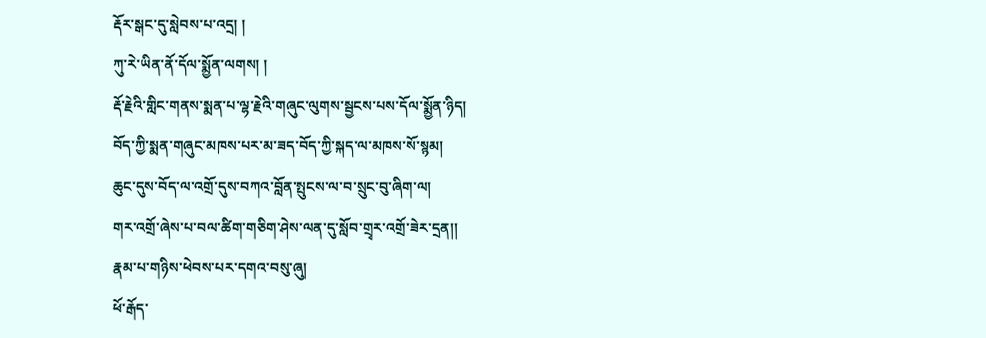རྡོར་སྒང་དུ་སླེབས་པ་འདྲ། །
ཀུ་རེ་ཡིན་ནོ་དོལ་སྨྱོན་ལགས། །
རྡོ་རྗེའི་གླིང་གནས་སྨན་པ་ལྷ་རྗེའི་གཞུང་ལུགས་སྦྱངས་པས་དོལ་སྨྱོན་ཉིད།
བོད་ཀྱི་སྨན་གཞུང་མཁས་པར་མ་ཟད་བོད་ཀྱི་སྐད་ལ་མཁས་སོ་སྙམ།
ཆུང་དུས་བོད་ལ་འགྲོ་དུས་བཀའ་བློན་སྤུངས་ལ་བ་སྲུང་བུ་ཞིག་ལ།
གར་འགྲོ་ཞེས་པ་བལ་ཚིག་གཅིག་ཤེས་ལན་དུ་སློབ་གྲྭར་འགྲོ་ཟེར་དྲན།།
རྣམ་པ་གཉིས་ཕེབས་པར་དགའ་བསུ་ཞུ།
ཕོ་རྒོད་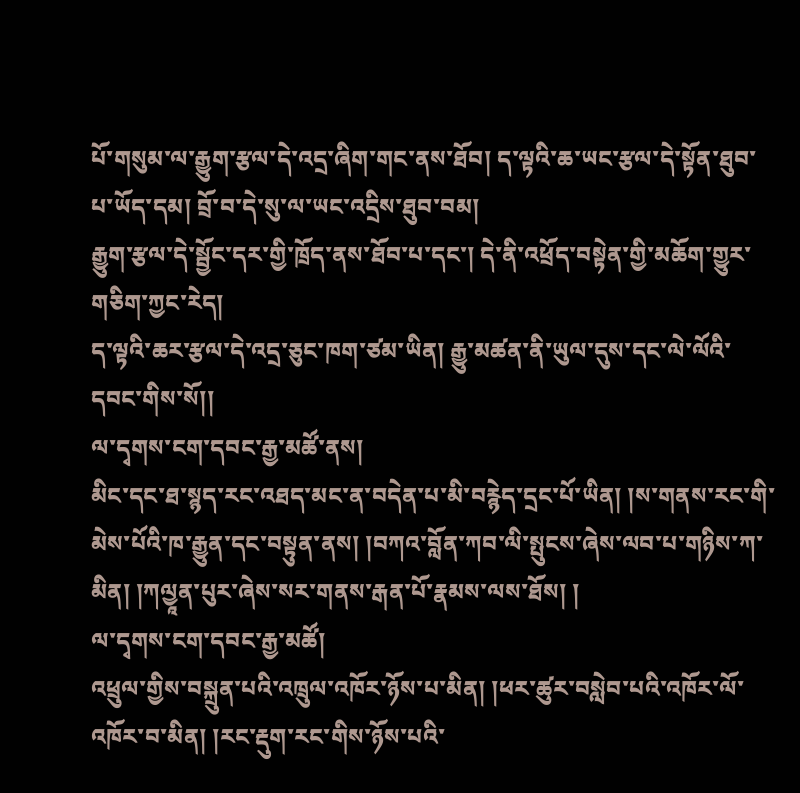པོ་གསུམ་ལ་རྒྱུག་རྩལ་དེ་འདྲ་ཞིག་གང་ནས་ཐོབ། ད་ལྟའི་ཆ་ཡང་རྩལ་དེ་སྟོན་ཐུབ་པ་ཡོད་དམ། བྲོ་བ་དེ་སུ་ལ་ཡང་འདྲིས་ཐུབ་བམ།
རྒྱུག་རྩལ་དེ་སྦྱོང་དར་གྱི་ཁྲོད་ནས་ཐོབ་པ་དང་། དེ་ནི་འཕྲོད་བསྟེན་གྱི་མཆོག་གྱུར་གཅིག་ཀྱང་རེད།
ད་ལྟའི་ཆར་རྩལ་དེ་འདྲ་ཅུང་ཁག་ཙམ་ཡིན། རྒྱུ་མཚན་ནི་ཡུལ་དུས་དང་ལེ་ལོའི་དབང་གིས་སོ།།
ལ་དྭགས་ངག་དབང་རྒྱ་མཚོ་ནས།
མིང་དང་ཐ་སྙད་རང་འཐད་མང་ན་བདེན་པ་མི་བརྙེད་དྲང་པོ་ཡིན། །ས་གནས་རང་གི་མེས་པོའི་ཁ་རྒྱུན་དང་བསྟུན་ནས། །བཀའ་བློན་ཀབ་ལི་སྤུངས་ཞེས་ལབ་པ་གཉིས་ཀ་མིན། །ཀལྱཱན་པུར་ཞེས་སར་གནས་རྒན་པོ་རྣམས་ལས་ཐོས། །
ལ་དྭགས་ངག་དབང་རྒྱ་མཚོ།
འཕྲུལ་གྱིས་བསྐྲུན་པའི་འཁྲུལ་འཁོར་ཉོས་པ་མིན། །ཕར་ཚུར་བསླེབ་པའི་འཁོར་ལོ་འཁོར་བ་མིན། །རང་རྡུག་རང་གིས་ཉོས་པའི་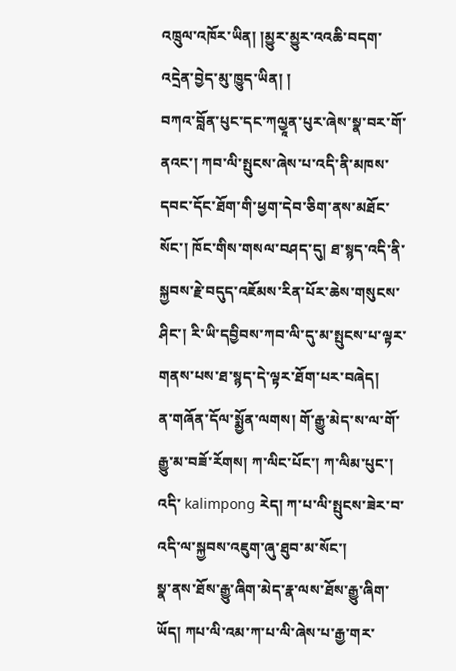འཁྲུལ་འཁོར་ཡིན། །མྱུར་མྱུར་འའཆི་བདག་འདྲེན་བྱེད་མུ་ཁྱུད་ཡིན། །
བཀའ་བློན་པུང་དང་ཀལྱཱན་པུར་ཞེས་སྣ་བར་གོ་ནའང་། ཀབ་ལི་སྤུངས་ཞེས་པ་འདི་ནི་མཁས་དབང་དོང་ཐོག་གི་ཕྱག་དེབ་ཅིག་ནས་མཐོང་སོང་། ཁོང་གིས་གསལ་བཤད་དུ། ཐ་སྙད་འདི་ནི་སྐྱབས་རྗེ་བདུད་འཇོམས་རིན་པོར་ཆེས་གསུངས་ཤིང་། རི་ཡི་དབྱིབས་ཀབ་ལི་དུ་མ་སྤུངས་པ་ལྟར་གནས་པས་ཐ་སྙད་དེ་ལྟར་ཐོག་པར་བཞེད།
ན་གཞོན་དོལ་སྨྱོན་ལགས། གོ་རྒྱུ་མེད་ས་ལ་གོ་རྒྱུ་མ་བཟོ་རོགས། ཀ་ལིང་པོང་། ཀ་ལིམ་པུང་། འདི་ kalimpong རེད། ཀ་པ་ལི་སྤུངས་ཟེར་བ་འདི་ལ་སྐྱབས་འཇུག་ཞུ་ཐུབ་མ་སོང་།
སྣ་ནས་ཐོས་རྒྱུ་ཞིག་མེད་རྣ་ལས་ཐོས་རྒྱུ་ཞིག་ཡོད། ཀཔ་ལི་འམ་ཀ་པ་ལི་ཞེས་པ་རྒྱ་གར་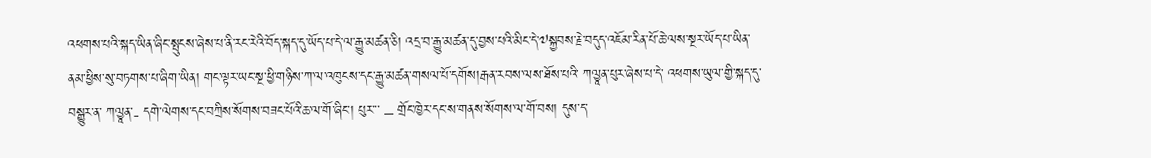འཕགས་པའི་སྐད་ཡིན་ཞིང་སྤུངས་ཞེས་པ་ནི་རང་རེའི་བོད་སྐད་དུ་ཡོད་པ་དེ་ལ་རྒྱུ་མཚན་ཅི། འདྲ་བ་རྒྱུ་མཚན་དུ་བྱས་པའི་མིང་དེ་༧སྐྱབས་རྗེ་བདུད་འཇོམ་རིན་པོ་ཆེ་ལས་སྔར་ཡོད་པ་ཡིན་ནམ་ཕྱིས་སུ་བཏགས་པ་ཞིག་ཡིན། གང་ལྟར་ཡང་སྔ་ཕྱི་གཉིས་ཀ་ལ་འཁུངས་དང་རྒྱུ་མཚན་གསལ་པོ་དགོས།རྒན་རབས་ལས་ཐོས་པའི་ ཀལྱཱན་པུར་ཞེས་པ་དེ་ འཕགས་ཡུལ་གྱི་སྐད་དུ་བསྒྱུར་ན་ ཀལྱཱན་- དགེ་ལེགས་དང་བཀྲིས་སོགས་བཟང་པོའི་ཆ་ལ་གོ་ཞིང་། པུར་་་ – གྲོང་ཁྱེར་དང་ས་གནས་སོགས་ལ་གོ་བས། དུས་ད་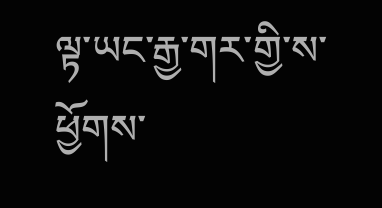ལྟ་ཡང་རྒྱ་གར་གྱི་ས་ཕྱོགས་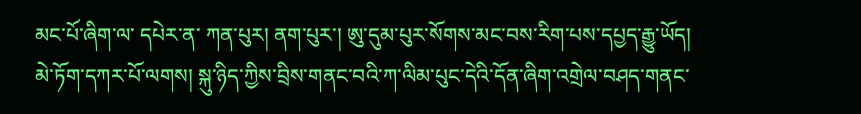མང་པོ་ཞིག་ལ་ དཔེར་ན་ ཀན་པུར། ནག་པུར་། ཨུ་དུམ་པུར་སོགས་མང་བས་རིག་པས་དཔྱད་རྒྱུ་ཡོད།
མེ་ཏོག་དཀར་པོ་ལགས། སྐུ་ཉིད་ཀྱིས་བྲིས་གནང་བའི་ཀ་ལིམ་པུང་དེའི་དོན་ཞིག་འགྲེལ་བཤད་གནང་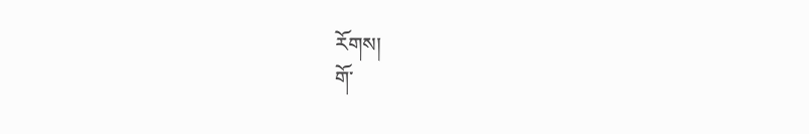རོགས།
གོ་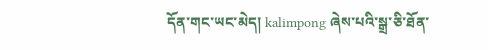དོན་གང་ཡང་མེད། kalimpong ཞེས་པའི་སྒྲ་ཅི་ཐོན་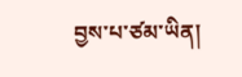བྱས་པ་ཙམ་ཡིན།